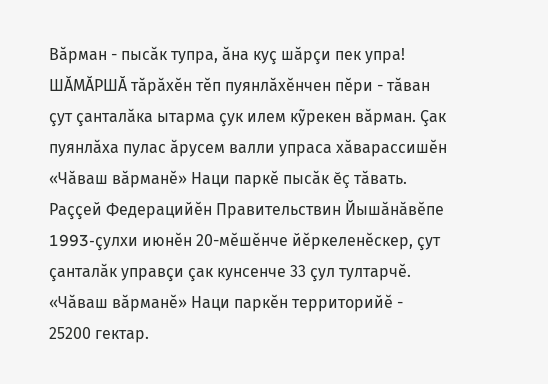Вăрман - пысăк тупра, ăна куç шăрçи пек упра!
ШĂМĂРШĂ тăрăхĕн тĕп пуянлăхĕнчен пĕри - тăван çут çанталăка ытарма çук илем кỹрекен вăрман. Çак пуянлăха пулас ăрусем валли упраса хăварассишĕн «Чăваш вăрманĕ» Наци паркĕ пысăк ĕç тăвать. Раççей Федерацийĕн Правительствин Йышăнăвĕпе 1993-çулхи июнĕн 20-мĕшĕнче йĕркеленĕскер, çут çанталăк управçи çак кунсенче 33 çул тултарчĕ.
«Чăваш вăрманĕ» Наци паркĕн территорийĕ - 25200 гектар.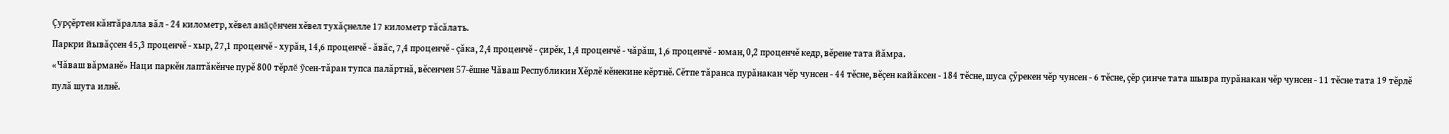Çурçĕртен кăнтăралла вăл - 24 километр, хĕвел анăçĕнчен хĕвел тухăçнелле 17 километр тăсăлать.
Паркри йывăçсен 45,3 проценчĕ - хыр, 27,1 проценчĕ - хурăн, 14,6 проценчĕ - ăвăс, 7,4 проценчĕ - çăка, 2,4 проценчĕ - çирĕк, 1,4 проценчĕ - чăрăш, 1,6 проценчĕ - юман, 0,2 проценчĕ кедр, вĕрене тата йăмра.
«Чăваш вăрманĕ» Наци паркĕн лаптăкĕнче пурĕ 800 тĕрлĕ ỹсен-тăран тупса палăртнă, вĕсенчен 57-ĕшне Чăваш Республикин Хĕрлĕ кĕнекине кĕртнĕ. Сĕтпе тăранса пурăнакан чĕр чунсен - 44 тĕсне, вĕçен кайăксен - 184 тĕсне, шуса çỹрекен чĕр чунсен - 6 тĕсне, çĕр çинче тата шывра пурăнакан чĕр чунсен - 11 тĕсне тата 19 тĕрлĕ пулă шута илнĕ.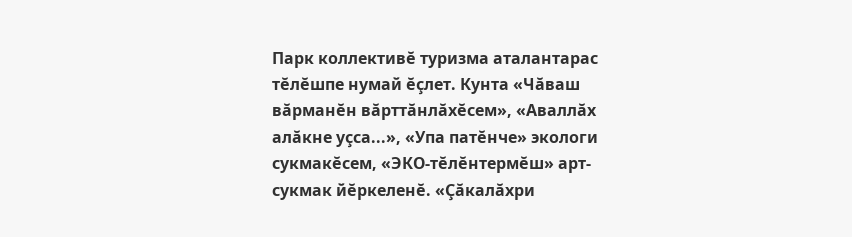Парк коллективĕ туризма аталантарас тĕлĕшпе нумай ĕçлет. Кунта «Чăваш вăрманĕн вăрттăнлăхĕсем», «Аваллăх алăкне уçса...», «Упа патĕнче» экологи сукмакĕсем, «ЭКО-тĕлĕнтермĕш» арт-сукмак йĕркеленĕ. «Çăкалăхри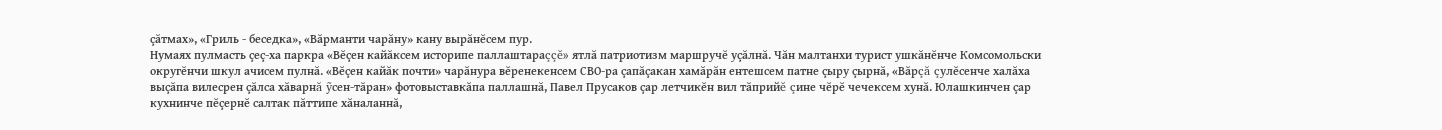çăтмах», «Гриль - беседка», «Вăрманти чарăну» кану вырăнĕсем пур.
Нумаях пулмасть çеç-ха паркра «Вĕçен кайăксем историпе паллаштараççĕ» ятлă патриотизм маршручĕ уçăлнă. Чăн малтанхи турист ушкăнĕнче Комсомольски округĕнчи шкул ачисем пулнă. «Вĕçен кайăк почти» чарăнура вĕренекенсем СВО-ра çапăçакан хамăрăн ентешсем патне çыру çырнă, «Вăрçă çулĕсенче халăха выçăпа вилесрен çăлса хăварнă ỹсен-тăран» фотовыставкăпа паллашнă, Павел Прусаков çар летчикĕн вил тăприйĕ çине чĕрĕ чечексем хунă. Юлашкинчен çар кухнинче пĕçернĕ салтак пăттипе хăналаннă,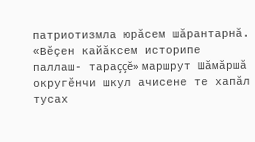патриотизмла юрăсем шăрантарнă.
«Вĕçен кайăксем историпе паллаш- тараççĕ» маршрут Шăмăршă округĕнчи шкул ачисене те хапăл тусах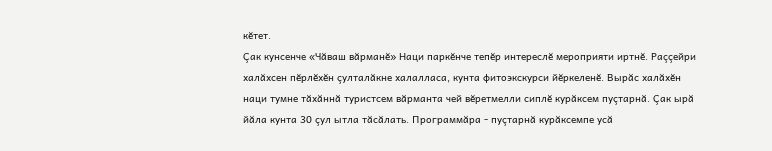кĕтет.
Çак кунсенче «Чăваш вăрманĕ» Наци паркĕнче тепĕр интереслĕ мероприяти иртнĕ. Раççейри халăхсен пĕрлĕхĕн çулталăкне халалласа, кунта фитоэкскурси йĕркеленĕ. Вырăс халăхĕн наци тумне тăхăннă туристсем вăрманта чей вĕретмелли сиплĕ курăксем пуçтарнă. Çак ырă йăла кунта 30 çул ытла тăсăлать. Программăра - пуçтарнă курăксемпе усă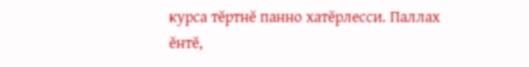курса тĕртнĕ панно хатĕрлесси. Паллах ĕнтĕ,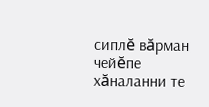сиплĕ вăрман чейĕпе хăналанни те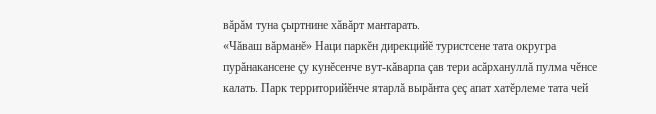вăрăм туна çыртнине хăвăрт мантарать.
«Чăваш вăрманĕ» Наци паркĕн дирекцийĕ туристсене тата округра пурăнакансене çу кунĕсенче вут-кăварпа çав тери асăрхануллă пулма чĕнсе калать. Парк территорийĕнче ятарлă вырăнта çеç апат хатĕрлеме тата чей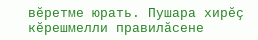вĕретме юрать. Пушара хирĕç кĕрешмелли правилăсене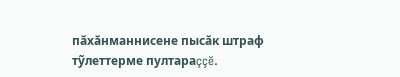пăхăнманнисене пысăк штраф тỹлеттерме пултараççĕ.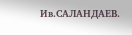Ив.САЛАНДАЕВ.